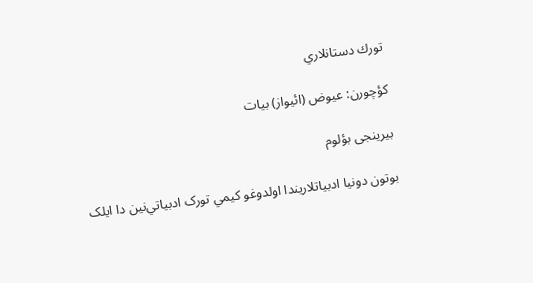تورك دستانلاري

كؤچورن: عيوض (ائيواز) بيات

بیرینجی بؤلوم

بوتون دونيا ادبياتلاريندا اولدوغو كيمي تورک ادبياتي‌نين دا ايلک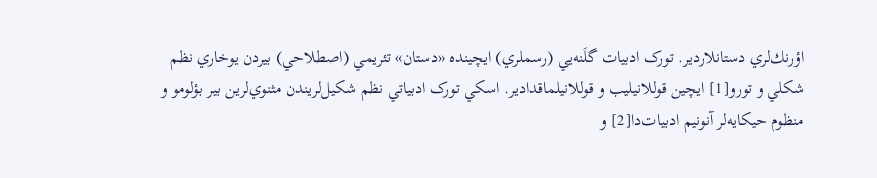اؤرنك‌لري دستانلاردير. تورک ادبيات گلَنه‌يي (رسملري) ايچينده «دستان» تئريمي (اصطلاحي) بيردن يوخاري نظم شکلي و تورو[1] ايچين قوللانيليب و قوللانيلماقدادير. اسكي تورک ادبياتي نظم شكيل‌لريندن مثنوي‌لرين بير بؤلومو و منظوم حيکايه‌لر آنونيم ادبيات‌دا[2] و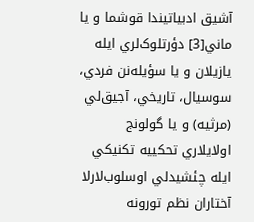آشيق ادبياتيندا قوشما و يا ماني[3] دؤرتلوک‌لري ايله يازيلان و يا سؤيله‌نن فردي، سوسيال، تاريخي، آجيق‌لي (مرثيه) و يا گولونج اولايلاري تحکييه تکنيكي ايله چئشيدلي اوسلوب‌لارلا آختاران نظم تورونه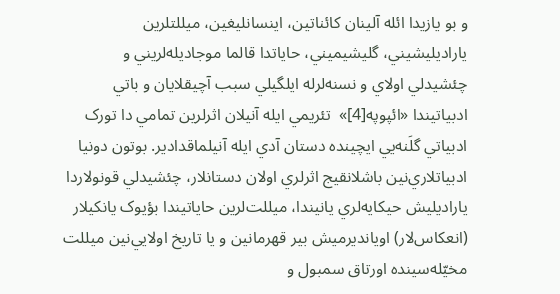و بو يازيدا ائله آلينان کائناتين، اينسانليغين، ميللتلرين ياراديليشيني، گليشيميني، حاياتدا قالما موجاديله‌لريني و چئشيدلي اولاي و نسنه‌لرله ايلگيلي سبب آچيقلايان و باتي ادبياتيندا «ائپوپه[4]»  تئريمي ايله آنيلان اثرلرين تمامي دا تورک ادبياتي گلَنه‌يي ايچينده دستان آدي ايله آنيلماقدادير. بوتون دونيا ادبياتلاري‌نين باشلانقيج اثرلري اولان دستانلار، چئشيدلي قونولاردا ياراديليش حيكايه‌لري يانيندا، ميللت‌لرين حاياتيندا بؤيوک يانکيلار (انعكاس‌لار) اويانديرميش بير قهرمانين و يا تاريخ اولايي‌نين ميللت مخيّله‌سينده اورتاق سمبول و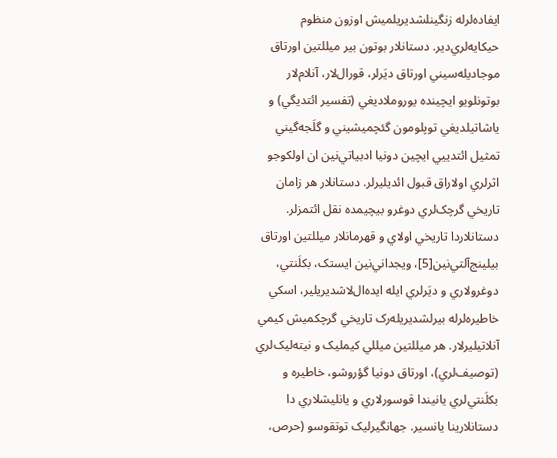ايفاده‌لرله زنگينلشديريلميش اوزون منظوم حيكايه‌لري‌دير. دستانلار بوتون بير ميللتين اورتاق موجاديله‌سيني اورتاق ديَرلر، قورال‌لار، آنلام‌لار بوتونلويو ايچينده يوروملاديغي (تفسير ائتديگي) و ياشاتيلديغي توپلومون گئچميشيني و گلَجه‌گيني تمثيل ائتدييي ايچين دونيا ادبياتي‌نين ان اولکوجو اثرلري اولاراق قبول ائديليرلر. دستانلار هر زامان تاريخي گرچک‌لري دوغرو بيچيمده نقل ائتمزلر. دستانلاردا تاريخي اولاي و قهرمانلار ميللتين اورتاق بيلينج‌آلتي‌نين[5]، ويجداني‌نين ايستک، بکلَنتي، دوغرولاري و ديَرلري ايله ايده‌ال‌لاشديريلير، اسكي خاطيره‌لرله بيرلشديريله‌رک تاريخي گرچکميش كيمي آنلاتيليرلار. هر ميللتين ميللي کيمليک و نيته‌ليک‌لري (توصيف‌لري)، اورتاق دونيا گؤروشو، خاطيره و بکلَنتي‌لري يانيندا قوسورلاري و يانليشلاري دا دستانلارينا يانسير. جهانگيرليک توتقوسو (حرص،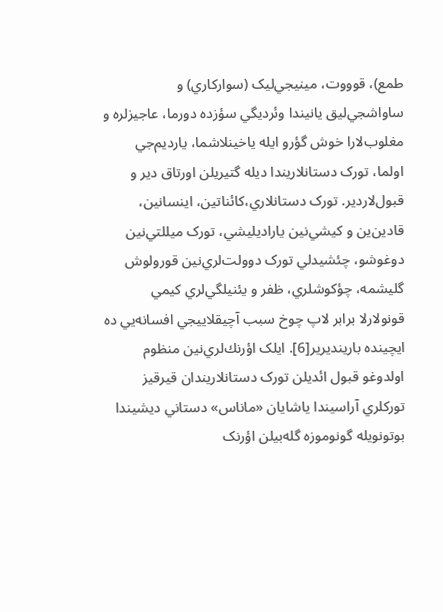طمع)، قوووت، مينيجي‌ليک (سواركاري) و ساواشجي‌ليق يانيندا وئرديگي سؤزده دورما، عاجيزلره و مغلوب‌لارا خوش گؤرو ايله ياخينلاشما، يارديم‌جي اولما، تورک دستانلاريندا ديله گتيريلن اورتاق دير و قبول‌لاردير. تورک دستانلاري،کائناتين، اينسانين، قادين‌ين و كيشي‌نين ياراديليشي، تورک ميللتي‌نين دوغوشو، چئشيدلي تورک دوولت‌لري‌نين قورولوش گليشمه، چؤکوشلري، ظفر و يئنيلگي‌لري كيمي قونولارلا برابر لاپ چوخ سبب آچيقلاييجي افسانه‌يي ده ايچينده بارينديرير[6]. ايلک اؤرنك‌لري‌نين منظوم اولدوغو قبول ائديلن تورک دستانلاريندان قيرقيز تورکلري آراسيندا ياشايان «ماناس» دستاني ديشيندا بوتونويله گونوموزه گله‌بيلن اؤرنک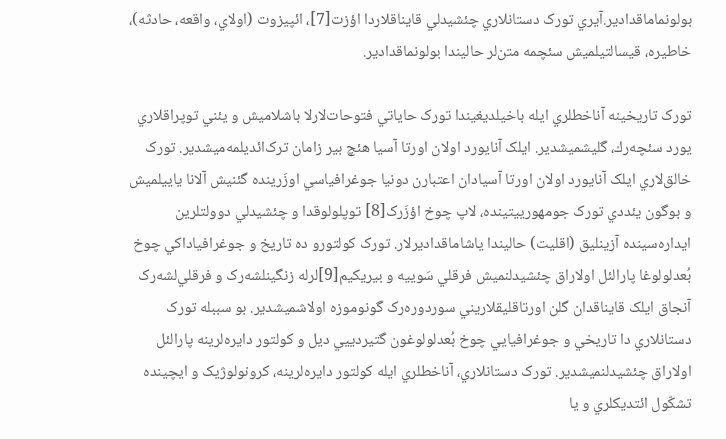بولونماماقدادير.آيري تورک دستانلاري چئشيدلي قايناقلاردا اؤزت[7]، ائپيزوت (اولاي، واقعه، حادثه)، خاطيره، قيسالتيلميش سئچمه متن‌لر حاليندا بولونماقدادير.

تورک تاريخينه آناخطلري ايله باخيلديغيندا تورک حاياتي فتوحات‌لارلا باشلاميش و يئني توپراقلاري يورد سئچه‌رك، گليشميشدير. ايلک آنايورد اولان اورتا آسيا هئچ بير زامان ترک‌ائديلمه‌ميشدير. تورک خالق‌لاري ايلک آنايورد اولان اورتا آسيادان اعتبارن دونيا جوغرافياسي اوزَرينده گئنيش آلانا ياييلميش و بوگون يئددي تورک جومهورييتينده، لاپ چوخ اؤزَرک[8] توپلولوقدا و چئشيدلي دوولتلرين ايداره‌سينده آزينليق (اقليت) حاليندا ياشاماقداديرلار. تورک کولتورو ده تاريخ و جوغرافياداکي چوخ بُعدلولوغا پارالئل اولاراق چئشيدلنميش فرقلي سَوييه و بيريکيم[9]لرله زنگينلشه‌رک و فرقلي‌لشه‌رک آنجاق ايلک قايناقدان گلن اورتاقليقلاريني سوردوره‌رک گونوموزه اولاشميشدير. بو سببله تورک دستانلاري دا تاريخي و جوغرافيايي چوخ بُعدلولوغون گتيردييي ديل و کولتور دايره‌لرينه پارالئل اولاراق چئشيدلنميشدير. تورک دستانلاري، آناخطلري ايله کولتور دايره‌لرينه، کرونولوژيک و ايچينده تشکّول ائتديکلري و يا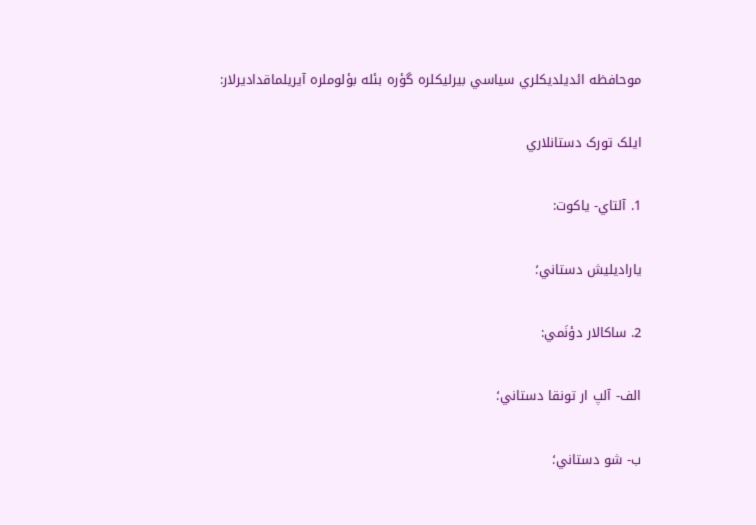موحافظه ائديلديکلري سياسي بيرليکلره گؤره بئله بؤلوملره آيريلماقداديرلار:

ايلک تورک دستانلاري

1. آلتاي- ياکوت:

ياراديليش دستاني؛

2. ساکالار دؤنَمي:

الف- آلپ ار تونقا دستاني؛

ب- شو دستاني؛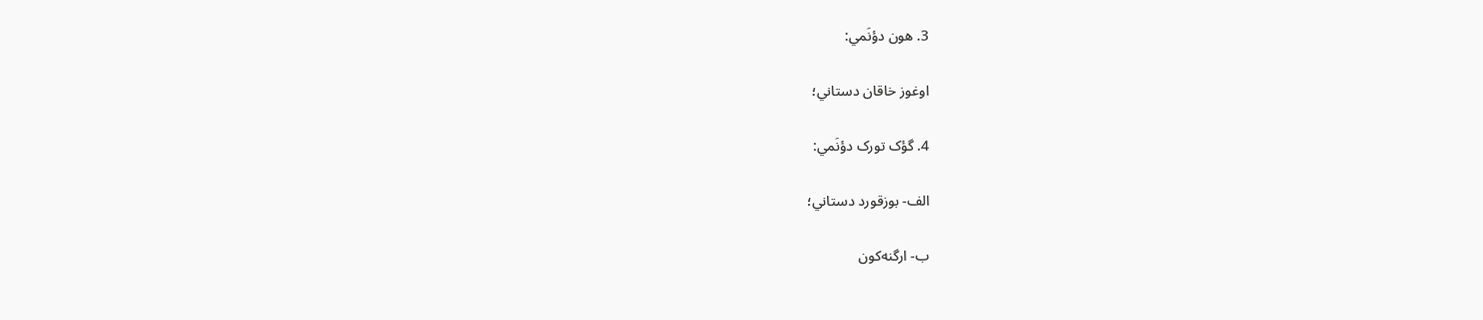3. هون دؤنَمي:

اوغوز خاقان دستاني؛

4. گؤک تورک دؤنَمي:

الف- بوزقورد دستاني؛

ب- ارگنه‌کون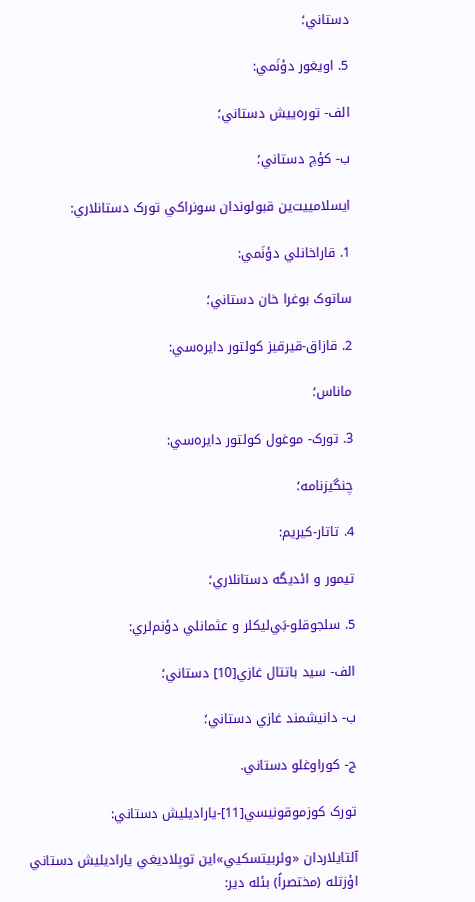دستاني؛

5. اويغور دؤنَمي:

الف- توره‌ييش دستاني؛

ب- كؤچ دستاني؛

ايسلامييت‌ين قبولوندان سونراکي تورک دستانلاري:

1. قاراخانلي دؤنَمي:

ساتوک بوغرا خان دستاني؛

2. قازاق-قيرقيز کولتور دايره‌سي:

ماناس؛

3. تورک- موغول کولتور دايره‌سي:

چنگيزنامه؛

4. تاتار-کيريم:

تيمور و ائديگه دستانلاري؛

5. سلجوقلو-بَي‌ليکلر و عثمانلي دؤنم‌لري:

الف- سيد باتتال غازي[10] دستاني؛

ب- دانيشمند غازي دستاني؛

ج- کوراوغلو دستاني.

تورک کوزموقونيسي[11]-ياراديليش دستاني:

آلتايلاردان «وئربيتسکيي»اين توپلاديغي ياراديليش دستاني اؤزتله (مختصراً) بئله دير: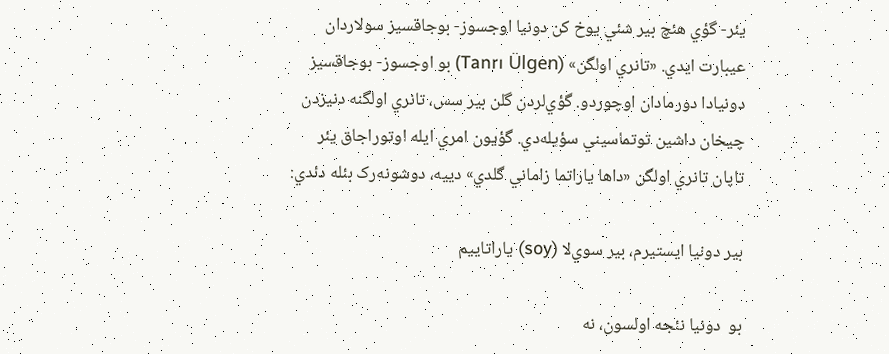يئر- گؤي هئچ بير شئي يوخ کن دونيا اوجسوز- بوجاقسيز سولاردان عيبارت ايدي. «تانري اولگن» (Tanrı Ülgen) بو اوجسوز- بوجاقسيز دونيادا دورمادان اوچوردو. گؤي‌لردن گلن بير سس، تانري اولگنه دنيزدن چيخان داشين توتماسيني سؤيله‌دي. گؤيون امري ايله اوتوراجاق يئر تاپان تانري اولگن «داها ياراتما زاماني گلدي» دييه، دوشونه‌رک بئله دئدي:

بير دونيا ايستيرم، بير سوي‌لا (soy) ياراتاييم

بو  دونيا نئجه اولسون، نه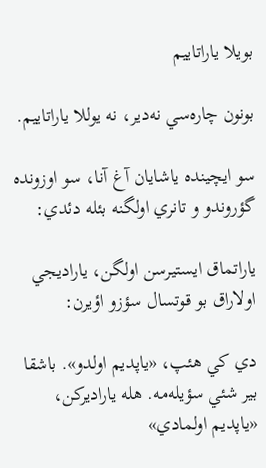بويلا ياراتاييم

بونون چاره‌سي نه‌دير، نه يوللا ياراتاييم.

سو ايچينده ياشايان آغ آنا، سو اوزونده گؤروندو و تانري اولگنه بئله دئدي:

ياراتماق ايستيرسن اولگن، ياراديجي اولاراق بو قوتسال سؤزو اؤيرن:

دي کي هئپ، «ياپديم اولدو». باشقا بير شئي سؤيله‌مه. هله ياراديرکن، «ياپديم اولمادي»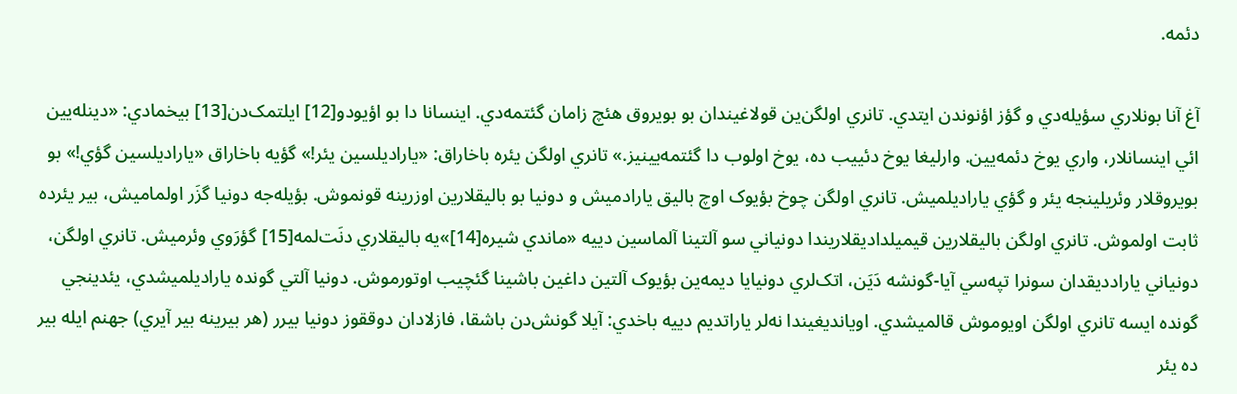دئمه.

آغ آنا بونلاري سؤيله‌دي و گؤز اؤنوندن ايتدي. تانري اولگن‌ين قولاغيندان بو بويروق هئچ زامان گئتمه‌دي. اينسانا دا بو اؤيودو[12] ايلتمک‌دن[13] بيخمادي: «دينله‌يين ائي اينسانلار، واري يوخ دئمه‌يين. وارليغا يوخ دئييب ده، يوخ اولوب دا گئتمه‌يينيز.» تانري اولگن يئره باخاراق: «ياراديلسين يئر!» گؤيه باخاراق «ياراديلسين گؤي!» بو بويروقلار وئريلينجه يئر و گؤي ياراديلميش. تانري اولگن چوخ بؤيوک اوچ باليق يارادميش و دونيا بو باليقلارين اوزرينه قونموش. بؤيله‌جه دونيا گزَر اولماميش، بير يئرده ثابت اولموش. تانري اولگن باليقلارين قيميلداديقلاريندا دونياني سو آلتينا آلماسين دييه «ماندي شيره[14]»يه باليقلاري دنَت‌لمه[15] گؤرَوي وئرميش. تانري اولگن، دونياني يارادديقدان سونرا تپه‌سي آيا-گونشه دَيَن، اتک‌لري دونيايا ديمه‌ين بؤيوک آلتين داغين باشينا گئچيب اوتورموش. دونيا آلتي گونده ياراديلميشدي، يئدينجي گونده ايسه تانري اولگن اويوموش قالميشدي. اويانديغيندا نه‌لر ياراتديم دييه باخدي: آيلا گونش‌دن باشقا، فازلادان دوققوز دونيا بيرر (هر بيرينه بير آيري) جهنم ايله بير ده يئر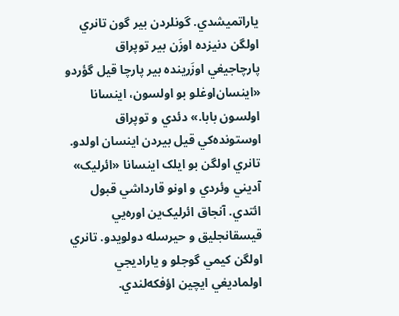ياراتميشدي. گونلردن بير گون تانري اولگن دنيزده اوزَن بير توپراق پارچاجيغي اوزَرينده بير پارچا قيل گؤردو «اينسان‌اوغلو بو اولسون، اينسانا اولسون بابا.» دئدي و توپراق اوستونده‌کي قيل بيردن اينسان اولدو. تانري اولگن بو ايلک اينسانا «ائرليک» آديني وئردي و اونو قارداشي قبول ائتدي. آنجاق ائرليک‌ين اوره‌يي قيسقانجليق و حيرسله دولويدو. تانري اولگن كيمي گوجلو و ياراديجي اولماديغي ايچين اؤفکه‌لندي.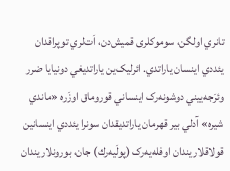تانري اولگن، سوموکلری قميش‌دن، اَت‌لري توپراقدان يئددي اينسان ياراتدي. ائرليک‌ين ياراتديغي دونيايا ضرر وئرَجه‌ييني دوشونه‌رک اينساني قوروماق اوزَره «ماندي شيره» آدلي بير قهرمان ياراتديقدان سونرا يئددي اينسانين قولاقلاريندان اوفله‌يه‌رک (پولَيه‌رك) جان، بورونلاريندان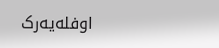اوفله‌يه‌رک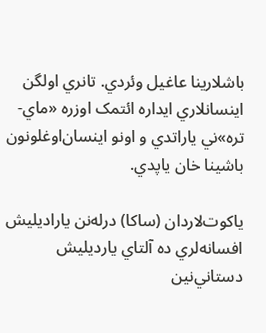باشلارينا عاغيل وئردي. تانري اولگن اينسانلاري ايداره ائتمک اوزره «ماي-تره»ني ياراتدي و اونو اينسان‌اوغلونون باشينا خان ياپدي.

ياکوت‌لاردان (ساکا) درله‌نن ياراديليش افسانه‌لري ده آلتاي يارديليش دستاني‌نين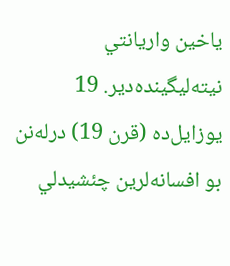ياخين واريانتي نيته‌ليگينده‌دير. 19 يوزايل‌ده (قرن 19) درله‌نن بو افسانه‌لرين چئشيدلي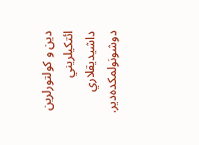دين و کولتورلرين ائتکيلريني داشيديقلاري دوشونولمکده‌دير.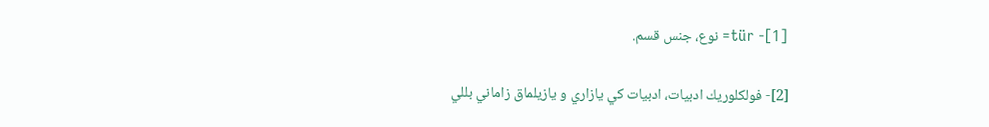[1]- tür= نوع، جنس قسم.

[2]- فولكلوريك ادبيات، ادبيات كي يازاري و يازيلماق زاماني بللي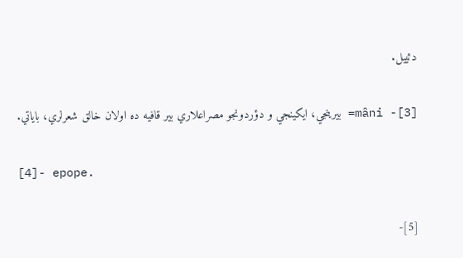دئييل.

[3]- mâni= بيرينجي، ايكينجي و دؤردونجو مصراعلاري بير قافيه ده اولان خالق شعرلري، باياتي.

[4]- epope.

[5]-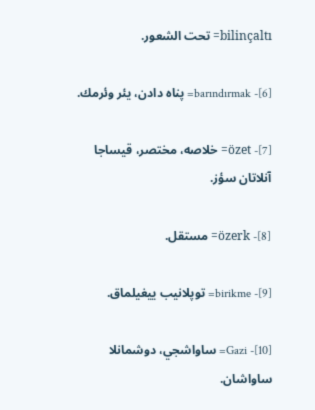bilinçaltı= تحت الشعور.

[6]- barındırmak= پناه دادن، يئر وئرمك.

[7]- özet= خلاصه، مختصر، قيساجا آنلاتان سؤز.

[8]- özerk= مستقل.

[9]- birikme= توپلانيب ييغيلماق.

[10]- Gazi= ساواشجي، دوشمانلا ساواشان.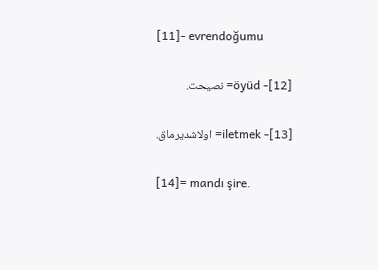[11]- evrendoğumu

[12]- öyüd= نصيحت.

[13]- iletmek= اولاشديرماق.

[14]= mandı şire.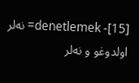[15]- denetlemek= نه‌لر اولدوغو و نه‌لر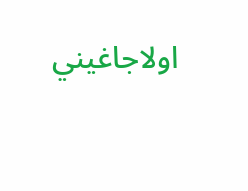اولاجاغيني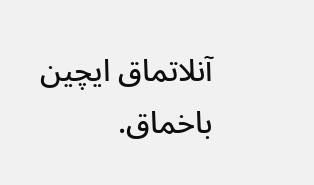آنلاتماق ايچين باخماق.